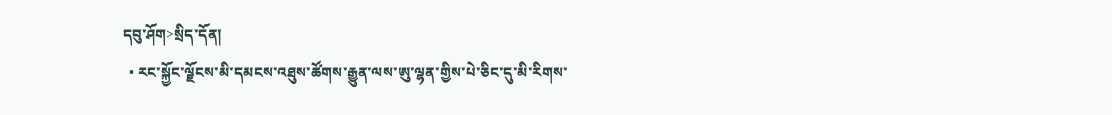དབུ་ཤོག>སྲིད་དོན།
  • རང་སྐྱོང་ལྗོངས་མི་དམངས་འཐུས་ཚོགས་རྒྱུན་ལས་ཨུ་ལྷན་གྱིས་པེ་ཅིང་དུ་མི་རིགས་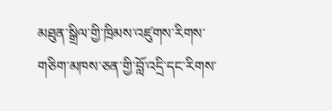མཐུན་སྒྲིལ་གྱི་ཁྲིམས་འཛུགས་རིགས་གཅིག་མཁས་ཅན་གྱི་བློ་འདྲི་དང་རིགས་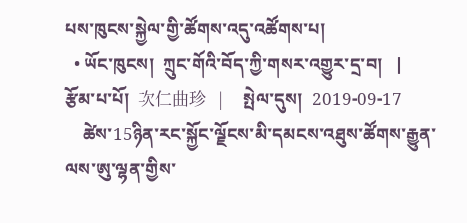པས་ཁུངས་སྐྱེལ་གྱི་ཚོགས་འདུ་འཚོགས་པ།
  • ཡོང་ཁུངས།  ཀྲུང་གོའི་བོད་ཀྱི་གསར་འགྱུར་དྲ་བ།   |     རྩོམ་པ་པོ།  次仁曲珍   |     སྤེལ་དུས།  2019-09-17
    ཚེས་15ཉིན་རང་སྐྱོང་ལྗོངས་མི་དམངས་འཐུས་ཚོགས་རྒྱུན་ལས་ཨུ་ལྷན་གྱིས་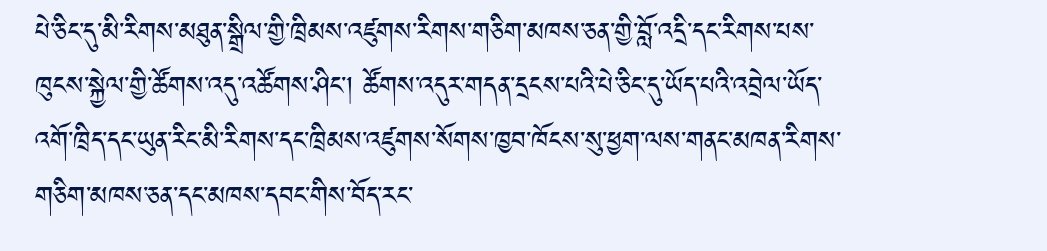པེ་ཅིང་དུ་མི་རིགས་མཐུན་སྒྲིལ་གྱི་ཁྲིམས་འཛུགས་རིགས་གཅིག་མཁས་ཅན་གྱི་བློ་འདྲི་དང་རིགས་པས་ཁུངས་སྐྱེལ་གྱི་ཚོགས་འདུ་འཚོགས་ཤིང་། ཚོགས་འདུར་གདན་དྲངས་པའི་པེ་ཅིང་དུ་ཡོད་པའི་འབྲེལ་ཡོད་འགོ་ཁྲིད་དང་ཡུན་རིང་མི་རིགས་དང་ཁྲིམས་འཛུགས་སོགས་ཁྱབ་ཁོངས་སུ་ཕྱག་ལས་གནང་མཁན་རིགས་གཅིག་མཁས་ཅན་དང་མཁས་དབང་གིས་བོད་རང་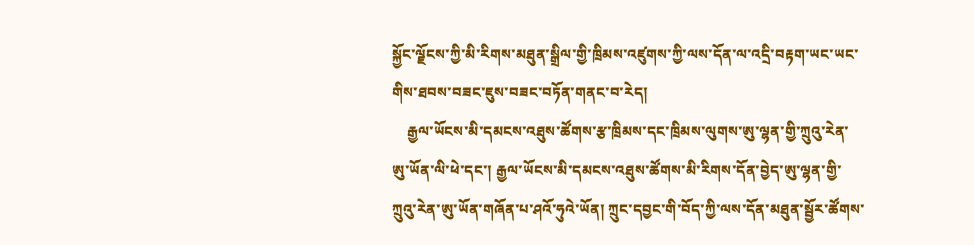སྐྱོང་ལྗོངས་ཀྱི་མི་རིགས་མཐུན་སྒྲིལ་གྱི་ཁྲིམས་འཛུགས་ཀྱི་ལས་དོན་ལ་འདྲི་བརྟག་ཡང་ཡང་གིས་ཐབས་བཟང་ཇུས་བཟང་བཏོན་གནང་བ་རེད།
    རྒྱལ་ཡོངས་མི་དམངས་འཐུས་ཚོགས་རྩ་ཁྲིམས་དང་ཁྲིམས་ལུགས་ཨུ་ལྷན་གྱི་ཀྲུའུ་རེན་ཨུ་ཡོན་ལི་ཕེ་དང་། རྒྱལ་ཡོངས་མི་དམངས་འཐུས་ཚོགས་མི་རིགས་དོན་བྱེད་ཨུ་ལྷན་གྱི་ཀྲུའུ་རེན་ཨུ་ཡོན་གཞོན་པ་ཤའོ་ཧུའེ་ཡོན། ཀྲུང་དབྱང་གི་བོད་ཀྱི་ལས་དོན་མཐུན་སྦྱོར་ཚོགས་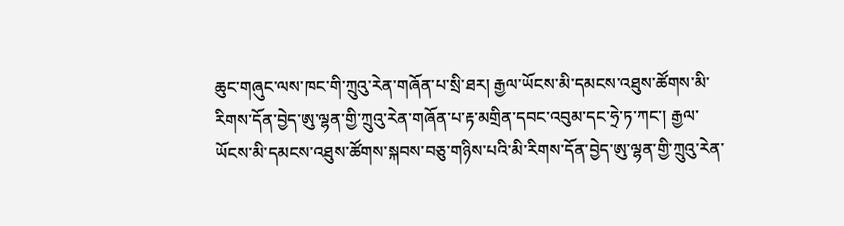ཆུང་གཞུང་ལས་ཁང་གི་ཀྲུའུ་རེན་གཞོན་པ་སྲི་ཐར། རྒྱལ་ཡོངས་མི་དམངས་འཐུས་ཚོགས་མི་རིགས་དོན་བྱེད་ཨུ་ལྷན་གྱི་ཀྲུའུ་རེན་གཞོན་པ་རྟ་མགྲིན་དབང་འབུམ་དང་ཧྲེ་ཏ་ཀང་། རྒྱལ་ཡོངས་མི་དམངས་འཐུས་ཚོགས་སྐབས་བཅུ་གཉིས་པའི་མི་རིགས་དོན་བྱེད་ཨུ་ལྷན་གྱི་ཀྲུའུ་རེན་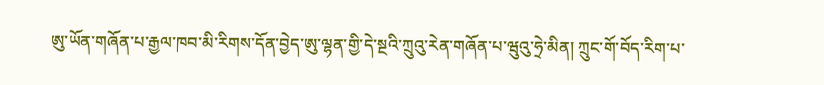ཨུ་ཡོན་གཞོན་པ་རྒྱལ་ཁབ་མི་རིགས་དོན་བྱེད་ཨུ་ལྷན་གྱི་དེ་སྔའི་ཀྲུའུ་རེན་གཞོན་པ་ཝུའུ་ཧྲེ་མིན། ཀྲུང་གོ་བོད་རིག་པ་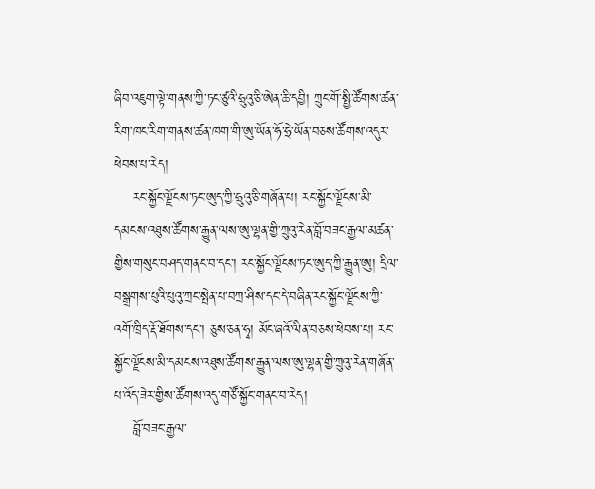ཞིབ་འཇུག་ལྟེ་གནས་ཀྱི་ཏང་ཙུའི་ཧྲུའུ་ཅི་ཨེན་ཆི་དབྱི། ཀྲུང་གོ་སྤྱི་ཚོགས་ཚན་རིག་ཁང་རིག་གནས་ཚན་ཁག་གི་ཨུ་ཡོན་ཧོ་ཧྲེ་ཡོན་བཅས་ཚོགས་འདུར་ཕེབས་པ་རེད།
    རང་སྐྱོང་ལྗོངས་ཏང་ཨུད་ཀྱི་ཧྲུའུ་ཅི་གཞོན་པ། རང་སྐྱོང་ལྗོངས་མི་དམངས་འཐུས་ཚོགས་རྒྱུན་ལས་ཨུ་ལྷན་གྱི་ཀྲུའུ་རེན་བློ་བཟང་རྒྱལ་མཚན་གྱིས་གསུང་བཤད་གནང་བ་དང་། རང་སྐྱོང་ལྗོངས་ཏང་ཨུད་ཀྱི་རྒྱུན་ཨུ། དྲིལ་བསྒྲགས་པུའི་པུའུ་ཀྲང་སྤེན་པ་བཀྲ་ཤིས་དང་དེ་བཞིན་རང་སྐྱོང་ལྗོངས་ཀྱི་འགོ་ཁྲིད་རྡོ་ཐོགས་དང་། ཅུས་ཅན་ཧྭ། མོང་ཞའོ་ལིན་བཅས་ཕེབས་པ། རང་སྐྱོང་ལྗོངས་མི་དམངས་འཐུས་ཚོགས་རྒྱུན་ལས་ཨུ་ལྷན་གྱི་ཀྲུའུ་རེན་གཞོན་པ་འོད་ཟེར་གྱིས་ཚོགས་འདུ་གཙོ་སྐྱོང་གནང་བ་རེད།
    བློ་བཟང་རྒྱལ་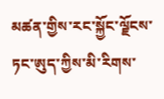མཚན་གྱིས་རང་སྐྱོང་ལྗོངས་ཏང་ཨུད་ཀྱིས་མི་རིགས་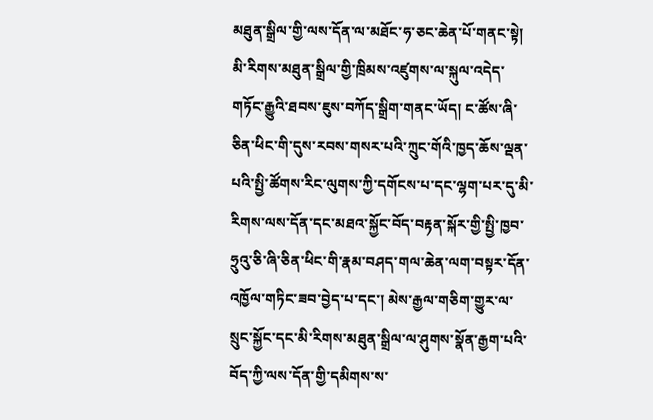མཐུན་སྒྲིལ་གྱི་ལས་དོན་ལ་མཐོང་ཧ་ཅང་ཆེན་པོ་གནང་སྟེ། མི་རིགས་མཐུན་སྒྲིལ་གྱི་ཁྲིམས་འཛུགས་ལ་སྐུལ་འདེད་གཏོང་རྒྱུའི་ཐབས་ཇུས་བཀོད་སྒྲིག་གནང་ཡོད། ང་ཚོས་ཞི་ཅིན་ཕིང་གི་དུས་རབས་གསར་པའི་ཀྲུང་གོའི་ཁྱད་ཆོས་ལྡན་པའི་སྤྱི་ཚོགས་རིང་ལུགས་ཀྱི་དགོངས་པ་དང་ལྷག་པར་དུ་མི་རིགས་ལས་དོན་དང་མཐའ་སྐྱོང་བོད་བརྟན་སྐོར་གྱི་སྤྱི་ཁྱབ་ཧྲུའུ་ཅི་ཞི་ཅིན་ཕིང་གི་རྣམ་བཤད་གལ་ཆེན་ལག་བསྟར་དོན་འཁྱོལ་གཏིང་ཟབ་བྱེད་པ་དང་། མེས་རྒྱལ་གཅིག་གྱུར་ལ་སྲུང་སྐྱོང་དང་མི་རིགས་མཐུན་སྒྲིལ་ལ་ཤུགས་སྣོན་རྒྱག་པའི་བོད་ཀྱི་ལས་དོན་གྱི་དམིགས་ས་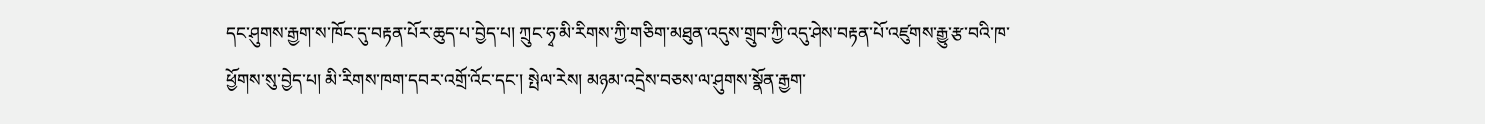དང་ཤུགས་རྒྱག་ས་ཁོང་དུ་བརྟན་པོར་ཆུད་པ་བྱེད་པ། ཀྲུང་ཧྭ་མི་རིགས་ཀྱི་གཅིག་མཐུན་འདུས་གྲུབ་ཀྱི་འདུ་ཤེས་བརྟན་པོ་འཛུགས་རྒྱུ་རྩ་བའི་ཁ་ཕྱོགས་སུ་བྱེད་པ། མི་རིགས་ཁག་དབར་འགྲོ་འོང་དང་། སྤེལ་རེས། མཉམ་འདྲེས་བཅས་ལ་ཤུགས་སྣོན་རྒྱག་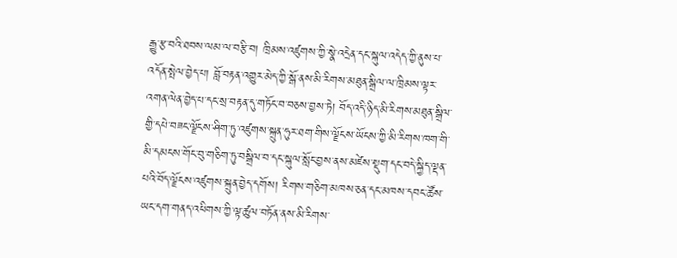རྒྱུ་རྩ་བའི་ཐབས་ལམ་ལ་བརྩི་བ། ཁྲིམས་འཛུགས་ཀྱི་སྣེ་འདྲེན་དང་སྐུལ་འདེད་ཀྱི་ནུས་པ་འདོན་སྤེལ་བྱེད་པ། བློ་བརྟན་འགྱུར་མེད་ཀྱི་སྒོ་ནས་མི་རིགས་མཐུན་སྒྲིལ་ལ་ཁྲིམས་ལྟར་འགན་ལེན་བྱེད་པ་དང་སྲ་བརྟན་དུ་གཏོང་བ་བཅས་བྱས་ཏེ། བོད་འདི་ཉིད་མི་རིགས་མཐུན་སྒྲིལ་གྱི་དཔེ་བཟང་ལྗོངས་ཤིག་ཏུ་འཛུགས་སྐྲུན་ཧུར་ཐག་གིས་ལྗོངས་ཡོངས་ཀྱི་མི་རིགས་ཁག་གི་མི་དམངས་གོང་བུ་གཅིག་ཏུ་བསྒྲིལ་བ་དང་སྐུལ་སློང་བྱས་ནས་མཛེས་སྡུག་དང་བདེ་སྐྱིད་ལྡན་པའི་བོད་ལྗོངས་འཛུགས་སྐྲུན་བྱེད་དགོས། རིགས་གཅིག་མཁས་ཅན་དང་མཁས་དབང་ཚོས་ཡང་དག་གནད་འཕིགས་ཀྱི་ལྟ་ཚུལ་བཏོན་ནས་མི་རིགས་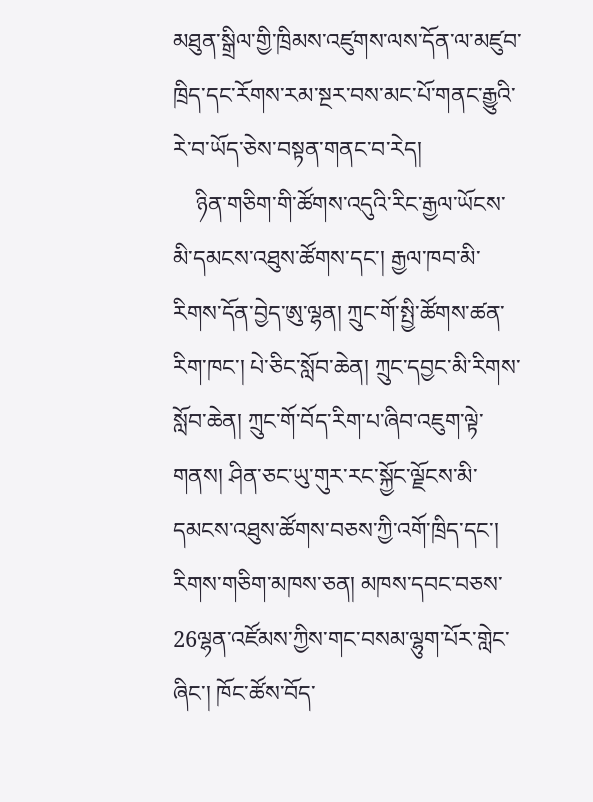མཐུན་སྒྲིལ་གྱི་ཁྲིམས་འཛུགས་ལས་དོན་ལ་མཛུབ་ཁྲིད་དང་རོགས་རམ་སྔར་བས་མང་པོ་གནང་རྒྱུའི་རེ་བ་ཡོད་ཅེས་བསྟན་གནང་བ་རེད།
    ཉིན་གཅིག་གི་ཚོགས་འདུའི་རིང་རྒྱལ་ཡོངས་མི་དམངས་འཐུས་ཚོགས་དང་། རྒྱལ་ཁབ་མི་རིགས་དོན་བྱེད་ཨུ་ལྷན། ཀྲུང་གོ་སྤྱི་ཚོགས་ཚན་རིག་ཁང་། པེ་ཅིང་སློབ་ཆེན། ཀྲུང་དབྱང་མི་རིགས་སློབ་ཆེན། ཀྲུང་གོ་བོད་རིག་པ་ཞིབ་འཇུག་ལྟེ་གནས། ཤིན་ཅང་ཡུ་གུར་རང་སྐྱོང་ལྗོངས་མི་དམངས་འཐུས་ཚོགས་བཅས་ཀྱི་འགོ་ཁྲིད་དང་། རིགས་གཅིག་མཁས་ཅན། མཁས་དབང་བཅས་26ལྷན་འཛོམས་ཀྱིས་གང་བསམ་ལྷུག་པོར་གླེང་ཞིང་། ཁོང་ཚོས་བོད་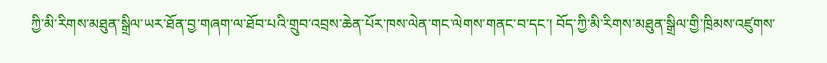ཀྱི་མི་རིགས་མཐུན་སྒྲིལ་ཡར་ཐོན་བྱ་གཞག་ལ་ཐོབ་པའི་གྲུབ་འབྲས་ཆེན་པོར་ཁས་ལེན་གང་ལེགས་གནང་བ་དང་། བོད་ཀྱི་མི་རིགས་མཐུན་སྒྲིལ་གྱི་ཁྲིམས་འཛུགས་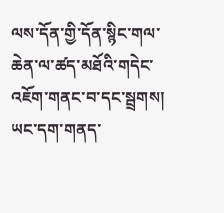ལས་དོན་གྱི་དོན་སྙིང་གལ་ཆེན་ལ་ཚད་མཐོའི་གདེང་འཇོག་གནང་བ་དང་སྦྲགས། ཡང་དག་གནད་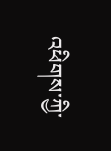འཕིགས་ཀྱི་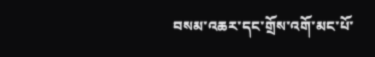བསམ་འཆར་དང་གྲོས་འགོ་མང་པོ་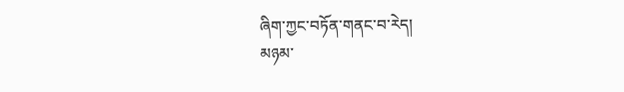ཞིག་ཀྱང་བཏོན་གནང་བ་རེད།
མཉམ་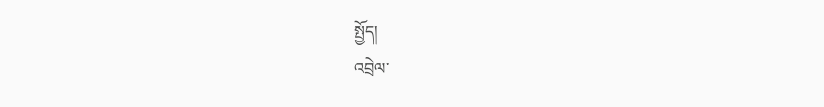སྤྱོད།
འབྲེལ་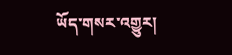ཡོད་གསར་འགྱུར།